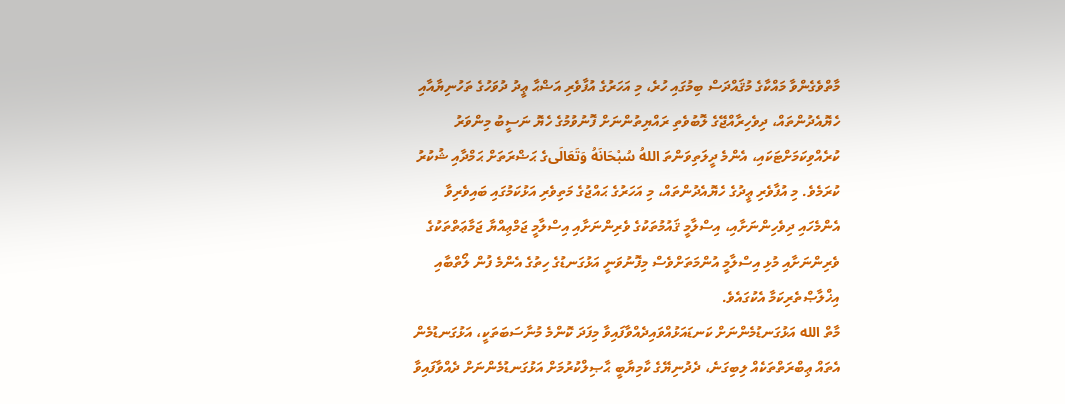މާތްވެގެންވާ މައްކާގެ މުޤައްދަސް ބިމުގައި ހުރެ، މި އަހަރުގެ އުފާވެރި އަޟްޙާ ޢީދު ދުވަހުގެ ތަހުނިޔާއާއި ހެޔޮއެދުންތައް، ދިވެހިރާއްޖޭގެ ލޮބުވެތި ރައްޔިތުންނަށް ފޮނުވުމުގެ ހެޔޮ ނަސީބު މިންވަރު ކުރެއްވިކަމަށްޓަކައި، އެންމެ ދީލަތިވަންތަ اللهُ سُبْحَانَهُ وَتَعَالَىގެ ޙަޟްރަތަށް ޙަމްދާއި ޝުކުރު ކުރަމެވެ. މި އުފާވެރި ޢީދުގެ ހެޔޮއެދުންތައް، މި އަހަރުގެ ޙައްޖުގެ މަތިވެރި އަޅުކަމުގައި ބައިވެރިވާ އެންމެހައި ދިވެހިންނަށާއި، އިސްލާމީ ޤައުމުތަކުގެ ވެރިންނަށާއި އިސްލާމީ ޖަމްޢިއްޔާ ޖަމާޢަތްތަކުގެ ވެރިންނަށާއި މުޅި އިސްލާމީ އުންމަތަށްވެސް މިފޮނުވަނީ އަޅުގަނޑުގެ ހިތުގެ އެންމެ ފުން ލޯތްބާއި އިޚްލާޞްތެރިކަމާ އެކުގައެވެ.
މާތް الله އަޅުގަނޑުމެންނަށް ކަނޑައަޅުއްވައިދެއްވާފައިވާ މިފަދަ ކޮންމެ މުނާސަބަތަކީ، އަޅުގަނޑުމެން އެތައް ޢިބްރަތްތަކެއް ލިބިގަނެ، ދެދުނިޔޭގެ ކާމިޔާބީ ޙާޞިލްކުރުމަށް އަޅުގަނޑުމެންނަށް ދެއްވާފައިވާ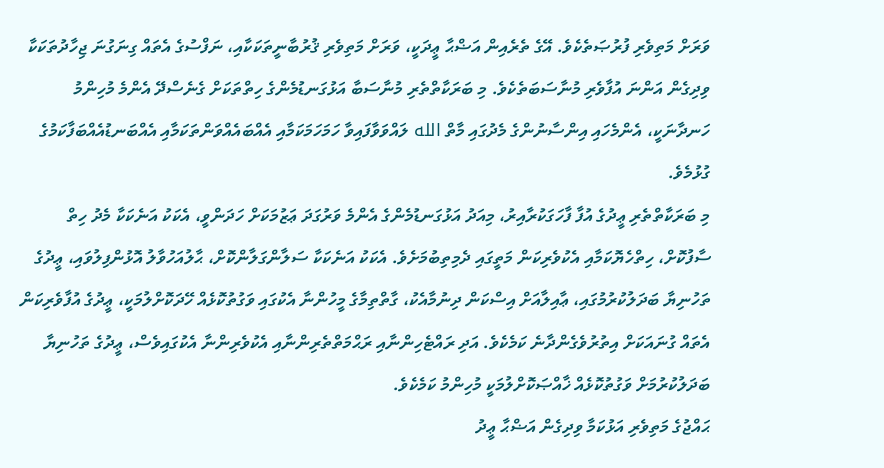ވަރަށް މަތިވެރި ފުރުޞަތެކެވެ. އޭގެ ތެރެއިން އަޟްޙާ ޢީދަކީ، ވަރަށް މަތިވެރި ޤުރުބާނީތަކަކާއި، ނަފްސުގެ އެތައް ގިނަގުނަ ޖިހާދުތަކަކާ ވިދިގެން އަންނަ އުފާވެރި މުނާސަބަތެކެވެ. މި ބަރަކާތްތެރި މުނާސަބާ އަޅުގަނޑުމެންގެ ހިތްތަކަށް ގެނެސްދޭ އެންމެ މުހިންމު ހަނދާނަކީ، އެންމެހައި އިންސާނުންގެ މެދުގައި މާތް الله ލައްވަވާފައިވާ ހަމަހަމަކަމާއި އެއްބައެއްވަންތަކަމާއި އެއްބަނޑުއެއްބަފާކަމުގެ ގުޅުމެވެ.
މި ބަރަކާތްތެރި ޢީދުގެ އުފާ ފާހަގަކުރާއިރު، މިއަދު އަޅުގަނޑުމެންގެ އެންމެ ވަރުގަދަ ޢަޒުމަކަށް ހަދަންވީ، އެކަކު އަނެކަކާ މެދު ހިތް ސާފުކޮށް، ހިތްހެޔޮކަމާއި އެކުވެރިކަން މަތީގައި ދެމިތިބުމަށެވެ. އެކަކު އަނެކަކާ ސަލާންގަލާންކޮށް، ޙާލުއަހުވާލު އޮޅުންފިލުވައި، ޢީދުގެ ތަހުނިޔާ ބަދަލުކުރުމުގައި، ޢާއިލާއަށް އިސްކަން ދިނުމާއެކު، ގާތްތިމާގެ މީހުންނާ އެކުގައި ވަގުތުކޮޅެއް ހޭދަކޮށްލުމަކީ، ޢީދުގެ އުފާވެރިކަން އެތައް ގުނައަކަށް އިތުރުވެގެންދާނެ ކަމެކެވެ. އަދި ރައްޓެހިންނާއި ރަޙްމަތްތެރިންނާއި އެކުވެރިންނާ އެކުގައިވެސް، ޢީދުގެ ތަހުނިޔާ ބަދަލުކުރުމަށް ވަގުތުކޮޅެއް ޚާއްޞަކޮށްލުމަކީ މުހިންމު ކަމެކެވެ.
ޙައްޖުގެ މަތިވެރި އަޅުކަމާ ވިދިގެން އަޟްޙާ ޢީދު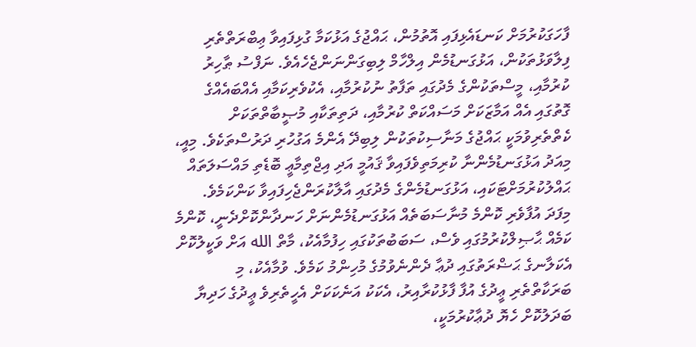ފާހަގަކުރުމަށް ކަނޑައެޅިފައި އޮތުމުން، ޙައްޖުގެ އަޅުކަމާ ގުޅިފައިވާ ޢިބްރަތްތެރި ފިލާވަޅުތަކުން، އަޅުގަނޑުމެން އިލްހާމް ލިބިގަންނަންޖެހެއެވެ. ނަފްސު ޠާހިރު ކުރުމާއި، މީސްތަކުންގެ މެދުގައި ތަފާތު ނުކުރުމާއި، އެކުވެރިކަމާއި އެއްބައެއްގެ ގޮތުގައި އެއް އަމާޒަކަށް މަސައްކަތް ކުރުމާއި، ދަތިތަކާއި މުޞީބާތްތަކަށް ކެތްތެރިވުމަކީ ޙައްޖުގެ މަނާސިކުތަކުން ލިބިދޭ އެންމެ އަގުހުރި ދަރުސްތަކެވެ. މިއީ، މިއަދު އަޅުގަނޑުމެންނާ ކުރިމަތިވެފައިވާ ޤައުމީ އަދި އިޖްތިމާޢީ ބޮޑެތި މައްސަލަތައް ޙައްލުކުރުމަށްޓަކައި، އަޅުގަނޑުމެންގެ މެދުގައި އާލާކުރަންޖެހިފައިވާ ކަންކަމެވެ.
މިފަދަ އުފާވެރި ކޮންމެ މުނާސަބަތެއް އަޅުގަނޑުމެންނަށް ހަނދާންކޮށްދެނީ، ކޮންމެ ކަމެއް ޙާޞިލްކުރުމުގައި ވެސް، ސަބަބުތަކުގައި ހިފުމާއެކު، މާތް الله އަށް ވަކީލުކޮށް އެކަލާނގެ ޙަޟްރަތުގައި ދުޢާ ދެންނެވުމުގެ މުހިންމު ކަމެވެ. ވުމާއެކު، މި ބަރަކާތްތެރި ޢީދުގެ އުފާ ފާޅުކުރާއިރު، އެކަކު އަނެކަކަށް އެހީތެރިވެ ޢީދުގެ ހަދިޔާ ބަދަލުކޮށް ހެޔޮ ދުޢާކުރުމަކީ،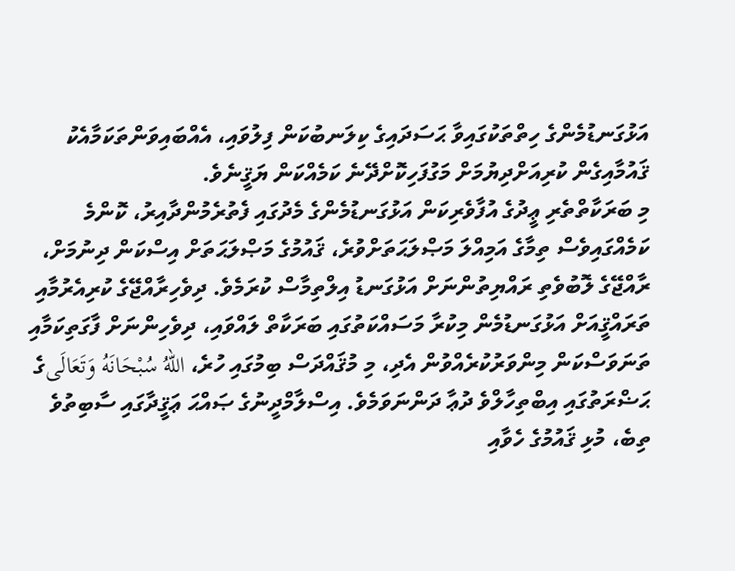އަޅުގަނޑުމެންގެ ހިތްތަކުގައިވާ ޙަސަދައިގެ ކިލަނބުކަން ފިލުވައި، އެއްބައިވަންތަކަމާއެކު ޤައުމާއިގެން ކުރިއަށްދިޔުމަށް މަގުފަހިކޮށްދޭނެ ކަމެއްކަން ޔަޤީނެވެ.
މި ބަރަކާތްތެރި ޢީދުގެ އުފާވެރިކަން އަޅުގަނޑުމެންގެ މެދުގައި ފެތުރެމުންދާއިރު، ކޮންމެ ކަމެއްގައިވެސް ތިމާގެ އަމިއްލަ މަޞްލަޙަތަށްވުރެ، ޤައުމުގެ މަޞްލަޙަތަށް އިސްކަން ދިނުމަށް، ރާއްޖޭގެ ލޮބުވެތި ރައްޔިތުންނަށް އަޅުގަނޑު އިލްތިމާސް ކުރަމެވެ. ދިވެހިރާއްޖޭގެ ކުރިއެރުމާއި ތަރައްޤީއަށް އަޅުގަނޑުމެން މިކުރާ މަސައްކަތުގައި ބަރަކާތް ލައްވައި، ދިވެހިންނަށް ފާގަތިކަމާއި ތަނަވަސްކަން މިންވަރުކުރެއްވުން އެދި، މި މުޤައްދަސް ބިމުގައި ހުރެ، اللهُ سُبْحَانَهُ وَتَعَالَىގެ ޙަޟްރަތުގައި އިބްތިހާލްވެ ދުޢާ ދަންނަވަމެވެ. އިސްލާމްދީނުގެ ޞައްޙަ ޢަޤީދާގައި ސާބިތުވެ ތިބެ، މުޅި ޤައުމުގެ ހެވާއި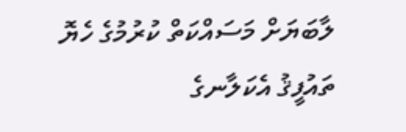ލާބަޔަށް މަސައްކަތް ކުރުމުގެ ހެޔޮ ތައުފީޤު އެކަލާނގެ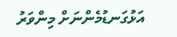އަޅުގަނޑުމެންނަށް މިންވަރު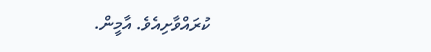ކުރައްވާށިއެވެ. އާމީން.